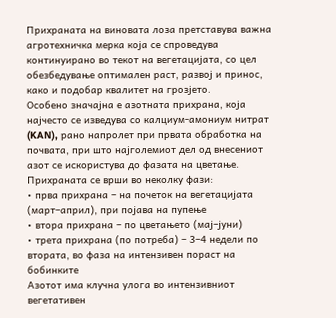Прихраната на виновата лоза претставува важна агротехничка мерка која се спроведува континуирано во текот на вегетацијата, со цел обезбедување оптимален раст, развој и принос, како и подобар квалитет на грозјето.
Особено значајна е азотната прихрана, која најчесто се изведува со калциум-амониум нитрат (KAN), рано напролет при првата обработка на почвата, при што најголемиот дел од внесениот азот се искористува до фазата на цветање. Прихраната се врши во неколку фази:
• прва прихрана – на почеток на вегетацијата (март–април), при појава на пупење
• втора прихрана – по цветањето (мај–јуни)
• трета прихрана (по потреба) – 3–4 недели по втората, во фаза на интензивен пораст на бобинките
Азотот има клучна улога во интензивниот вегетативен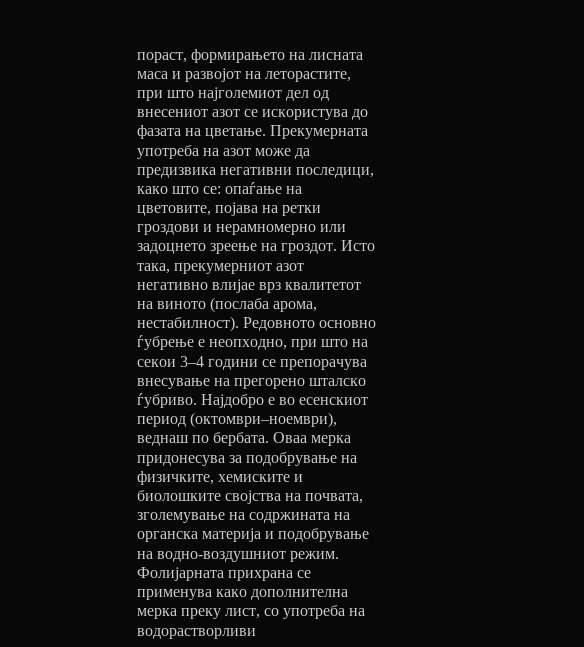пораст, формирањето на лисната маса и развојот на леторастите, при што најголемиот дел од внесениот азот се искористува до фазата на цветање. Прекумерната употреба на азот може да предизвика негативни последици, како што се: опаѓање на цветовите, појава на ретки гроздови и нерамномерно или задоцнето зреење на гроздот. Исто така, прекумерниот азот негативно влијае врз квалитетот на виното (послаба арома, нестабилност). Редовното основно ѓубрење е неопходно, при што на секои 3–4 години се препорачува внесување на прегорено шталско ѓубриво. Најдобро е во есенскиот период (октомври–ноември), веднаш по бербата. Оваа мерка придонесува за подобрување на физичките, хемиските и биолошките својства на почвата, зголемување на содржината на органска материја и подобрување на водно-воздушниот режим. Фолијарната прихрана се применува како дополнителна мерка преку лист, со употреба на водорастворливи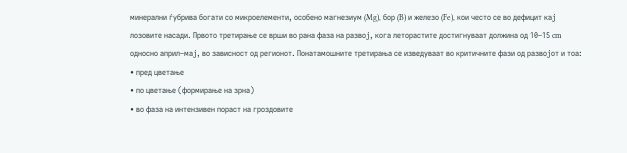минерални ѓубрива богати со микроелементи, особено магнезиум (Mg), бор (B) и железо (Fe), кои често се во дефицит кај лозовите насади. Првото третирање се врши во рана фаза на развој, кога леторастите достигнуваат должина од 10–15 cm односно април–мај, во зависност од регионот. Понатамошните третирања се изведуваат во критичните фази од развојот и тоа:
• пред цветање
• по цветање (формирање на зрна)
• во фаза на интензивен пораст на гроздовите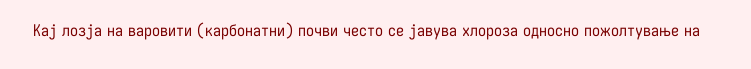Кај лозја на варовити (карбонатни) почви често се јавува хлороза односно пожолтување на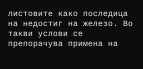листовите како последица на недостиг на железо. Во такви услови се препорачува примена на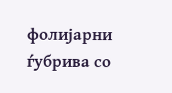фолијарни ѓубрива со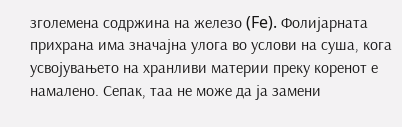зголемена содржина на железо (Fe). Фолијарната прихрана има значајна улога во услови на суша, кога усвојувањето на хранливи материи преку коренот е намалено. Сепак, таа не може да ја замени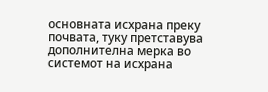основната исхрана преку почвата, туку претставува дополнителна мерка во системот на исхрана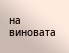на виновата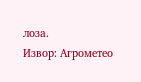лоза.
Извор: Агрометео